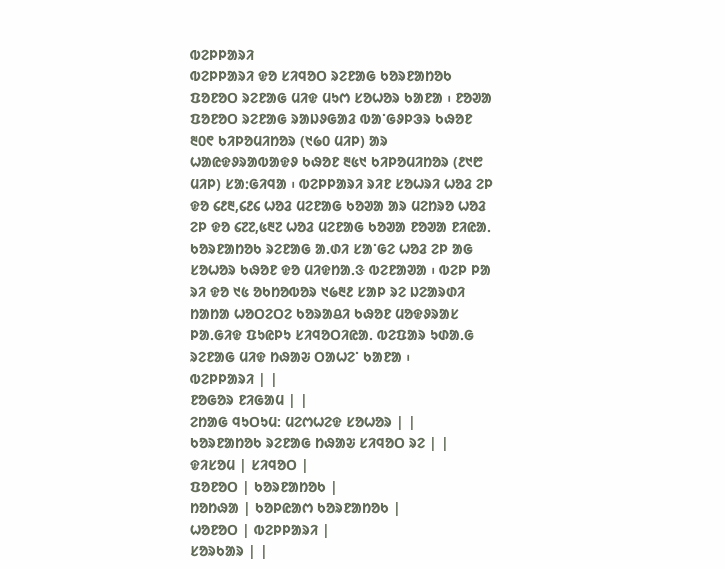ᱵᱮᱞᱞᱟᱨᱤ
ᱵᱮᱞᱞᱟᱨᱤ ᱫᱚ ᱥᱤᱧᱚᱛ ᱨᱮᱱᱟᱜ ᱠᱚᱨᱱᱟᱴᱚᱠ ᱯᱚᱱᱚᱛ ᱨᱮᱱᱟᱜ ᱢᱤᱫ ᱢᱩᱬ ᱥᱚᱦᱚᱨ ᱠᱟᱱᱟ ᱾ ᱱᱚᱣᱟ ᱯᱚᱱᱚᱛ ᱨᱮᱱᱟᱜ ᱨᱟᱡᱽᱜᱟᱲ ᱵᱟᱸᱜᱽᱞᱳᱨ ᱠᱷᱚᱱ ᱓᱐᱖ ᱠᱤᱞᱚᱢᱤᱴᱚᱨ (᱑᱙᱐ ᱢᱤᱞ) ᱟᱨ ᱦᱟᱭᱫᱽᱨᱟᱵᱟᱫᱽ ᱠᱷᱚᱱ ᱓᱕᱑ ᱠᱤᱞᱚᱢᱤᱴᱚᱨ (᱒᱑᱘ ᱢᱤᱞ) ᱥᱟᱺᱜᱤᱧᱟ ᱾ ᱵᱮᱞᱞᱟᱨᱤ ᱨᱤᱱ ᱥᱚᱦᱨᱤ ᱦᱚᱲ ᱮᱞ ᱫᱚ ᱔᱒᱓,᱔᱒᱔ ᱦᱚᱲ ᱢᱮᱱᱟᱜ ᱠᱚᱣᱟ ᱟᱨ ᱢᱮᱴᱨᱚ ᱦᱚᱲ ᱮᱞ ᱫᱚ ᱔᱗᱗,᱕᱓᱗ ᱦᱚᱲ ᱢᱮᱱᱟᱜ ᱠᱚᱣᱟ ᱱᱚᱣᱟ ᱱᱤᱭᱟᱹ ᱠᱚᱨᱱᱟᱴᱚᱠ ᱨᱮᱱᱟᱜ ᱟᱹᱰᱤ ᱥᱟᱸᱜᱮ ᱦᱚᱲ ᱮᱞ ᱟᱜ ᱥᱚᱦᱚᱨ ᱠᱷᱚᱱ ᱫᱚ ᱢᱤᱫᱴᱟᱹᱝ ᱵᱮᱱᱟᱣᱟ ᱾ ᱵᱮᱞ ᱞᱟ ᱨᱤ ᱫᱚ ᱑᱕ ᱚᱠᱴᱚᱵᱚᱨ ᱑᱙᱓᱒ ᱥᱟᱞ ᱨᱮ ᱡᱮᱟᱨᱰᱤ ᱴᱟᱴᱟ ᱦᱚᱛᱮᱛᱮ ᱠᱚᱨᱟᱪᱤ ᱠᱷᱚᱱ ᱢᱚᱫᱽᱨᱟᱥ ᱞᱟᱹᱜᱤᱫ ᱯᱩᱭᱞᱩ ᱥᱤᱧᱚᱛᱤᱭᱟᱹ ᱵᱮᱯᱟᱨ ᱩᱰᱟᱹᱜ ᱨᱮᱱᱟᱜ ᱢᱤᱫ ᱴᱷᱟᱶ ᱛᱟᱦᱮᱸ ᱠᱟᱱᱟ ᱾
ᱵᱮᱞᱞᱟᱨᱤ | |
ᱱᱚᱜᱚᱨ ᱱᱤᱜᱟᱢ | |
ᱮᱴᱟᱜ ᱧᱩᱛᱩᱢ: ᱢᱮᱬᱦᱮᱫ ᱥᱚᱦᱚᱨ | |
ᱠᱚᱨᱱᱟᱴᱚᱠ ᱨᱮᱱᱟᱜ ᱴᱷᱟᱶ ᱥᱤᱧᱚᱛ ᱨᱮ | |
ᱫᱤᱥᱚᱢ | ᱥᱤᱧᱚᱛ |
ᱯᱚᱱᱚᱛ | ᱠᱚᱨᱱᱟᱴᱚᱠ |
ᱴᱚᱴᱷᱟ | ᱠᱚᱞᱭᱟᱬ ᱠᱚᱨᱱᱟᱴᱚᱠ |
ᱦᱚᱱᱚᱛ | ᱵᱮᱞᱞᱟᱨᱤ |
ᱥᱚᱨᱠᱟᱨ | |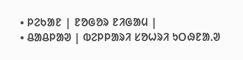• ᱞᱮᱠᱟᱱ | ᱱᱚᱜᱚᱨ ᱱᱤᱜᱟᱢ |
• ᱪᱟᱪᱞᱟᱣ | ᱵᱮᱞᱞᱟᱨᱤ ᱥᱚᱦᱨᱤ ᱩᱛᱷᱱᱟᱹᱣ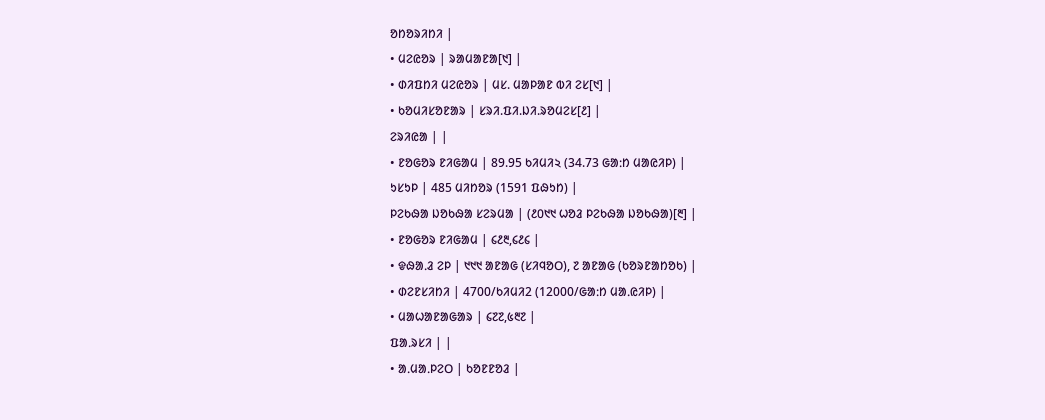ᱚᱴᱚᱨᱤᱴᱤ |
• ᱢᱮᱭᱚᱨ | ᱨᱟᱢᱟᱱᱟ[᱑] |
• ᱰᱤᱯᱴᱤ ᱢᱮᱭᱚᱨ | ᱢᱥ. ᱢᱟᱞᱟᱱ ᱵᱤ ᱮᱥ[᱑] |
• ᱠᱚᱢᱤᱥᱚᱱᱟᱨ | ᱥᱨᱤ.ᱯᱤ.ᱡᱤ.ᱨᱚᱢᱮᱥ[᱒] |
ᱮᱨᱤᱭᱟ | |
• ᱱᱚᱜᱚᱨ ᱱᱤᱜᱟᱢ | 89.95 ᱠᱤᱢᱤ২ (34.73 ᱜᱟᱺᱴ ᱢᱟᱭᱤᱞ) |
ᱩᱥᱩᱞ | 485 ᱢᱤᱴᱚᱨ (1591 ᱯᱷᱩᱴ) |
ᱞᱮᱠᱷᱟ ᱡᱚᱠᱷᱟ ᱥᱮᱨᱢᱟ | (᱒᱐᱑᱑ ᱦᱚᱲ ᱞᱮᱠᱷᱟ ᱡᱚᱠᱷᱟ)[᱓] |
• ᱱᱚᱜᱚᱨ ᱱᱤᱜᱟᱢ | ᱔᱒᱓,᱔᱒᱔ |
• ᱫᱷᱟᱹᱲ ᱮᱞ | ᱑᱑᱑ ᱟᱱᱟᱜ (ᱥᱤᱧᱚᱛ), ᱗ ᱟᱱᱟᱜ (ᱠᱚᱨᱱᱟᱴᱚᱠ) |
• ᱰᱮᱱᱥᱤᱴᱤ | 4700/ᱠᱤᱢᱤ2 (12000/ᱜᱟᱺᱴ ᱢᱟᱹᱭᱤᱞ) |
• ᱢᱟᱦᱟᱱᱟᱜᱟᱨ | ᱔᱗᱗,᱕᱓᱗ |
ᱯᱟᱹᱨᱥᱤ | |
• ᱟᱹᱢᱟᱹᱞᱮᱛ | ᱠᱚᱱᱱᱚᱲ |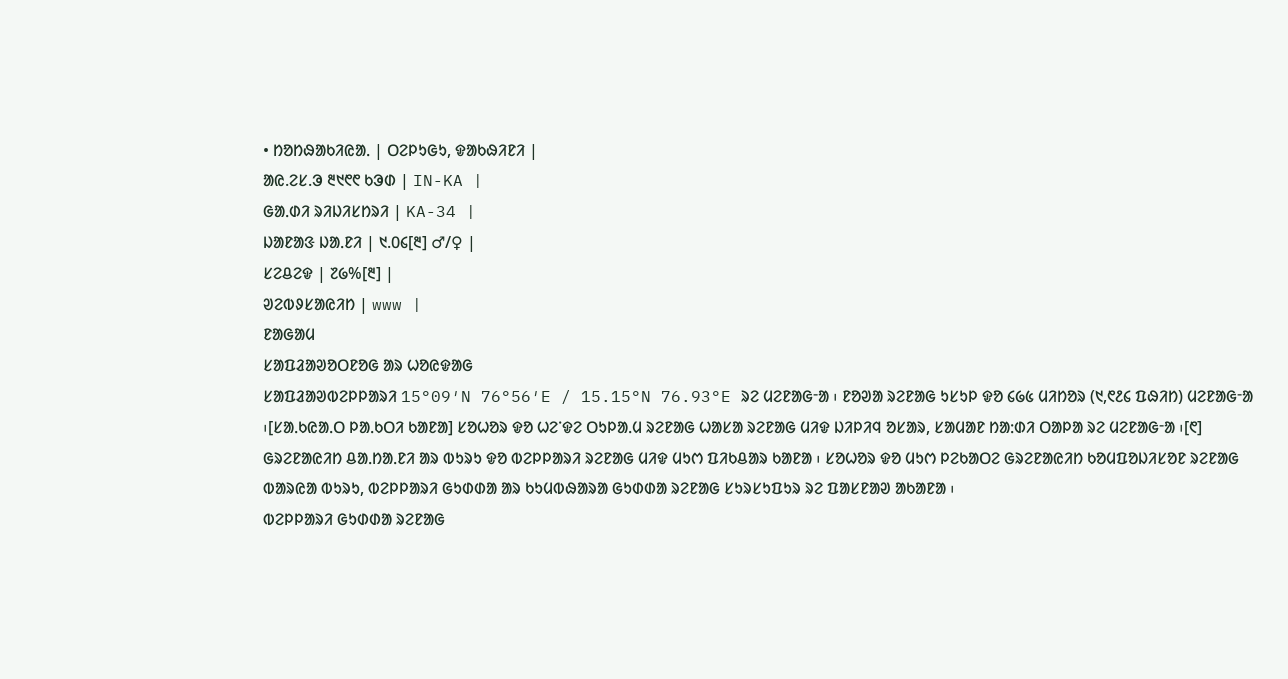• ᱴᱚᱴᱷᱟᱠᱤᱭᱟᱹ | ᱛᱮᱞᱩᱜᱩ, ᱫᱟᱠᱷᱤᱱᱤ |
ᱟᱭ.ᱮᱥ.ᱳ ᱓᱑᱖᱖ ᱠᱳᱰ | IN-KA |
ᱜᱟᱹᱰᱤ ᱨᱤᱡᱤᱥᱴᱨᱤ | KA-34 |
ᱡᱟᱱᱟᱝ ᱡᱟᱹᱱᱤ | ᱑.᱐᱔[᱓] ♂/♀ |
ᱥᱮᱪᱮᱫ | ᱗᱙%[᱓] |
ᱣᱮᱵᱽᱥᱟᱭᱤᱴ | www |
ᱱᱟᱜᱟᱢ
ᱥᱟᱯᱲᱟᱣᱚᱛᱱᱚᱜ ᱟᱨ ᱦᱚᱭᱫᱟᱜ
ᱥᱟᱯᱲᱟᱣᱵᱮᱞᱞᱟᱨᱤ 15°09′N 76°56′E / 15.15°N 76.93°E ᱨᱮ ᱢᱮᱱᱟᱜᱼᱟ ᱾ ᱱᱚᱣᱟ ᱨᱮᱱᱟᱜ ᱩᱥᱩᱞ ᱫᱚ ᱔᱙᱕ ᱢᱤᱴᱚᱨ (᱑,᱖᱒᱔ ᱯᱷᱤᱴ) ᱢᱮᱱᱟᱜᱼᱟ ᱾[ᱥᱟᱹᱠᱭᱟᱹᱛ ᱞᱟᱹᱠᱛᱤ ᱠᱟᱱᱟ] ᱥᱚᱦᱚᱨ ᱫᱚ ᱦᱮᱸᱫᱮ ᱛᱩᱞᱟᱹᱢ ᱨᱮᱱᱟᱜ ᱦᱟᱥᱟ ᱨᱮᱱᱟᱜ ᱢᱤᱫ ᱡᱤᱞᱤᱧ ᱚᱥᱟᱨ, ᱥᱟᱢᱟᱱ ᱴᱟᱺᱰᱤ ᱛᱟᱞᱟ ᱨᱮ ᱢᱮᱱᱟᱜᱼᱟ ᱾[᱖] ᱜᱨᱮᱱᱟᱭᱤᱴ ᱪᱟᱹᱴᱟᱹᱱᱤ ᱟᱨ ᱵᱩᱨᱩ ᱫᱚ ᱵᱮᱞᱞᱟᱨᱤ ᱨᱮᱱᱟᱜ ᱢᱤᱫ ᱢᱩᱬ ᱯᱤᱠᱪᱟᱨ ᱠᱟᱱᱟ ᱾ ᱥᱚᱦᱚᱨ ᱫᱚ ᱢᱩᱬ ᱞᱮᱠᱟᱛᱮ ᱜᱨᱮᱱᱟᱭᱤᱴ ᱠᱚᱢᱯᱚᱡᱤᱥᱚᱱ ᱨᱮᱱᱟᱜ ᱵᱟᱨᱭᱟ ᱵᱩᱨᱩ, ᱵᱮᱞᱞᱟᱨᱤ ᱜᱩᱰᱰᱟ ᱟᱨ ᱠᱩᱢᱵᱷᱟᱨᱟ ᱜᱩᱰᱰᱟ ᱨᱮᱱᱟᱜ ᱥᱩᱨᱥᱩᱯᱩᱨ ᱨᱮ ᱯᱟᱥᱱᱟᱣ ᱟᱠᱟᱱᱟ ᱾
ᱵᱮᱞᱞᱟᱨᱤ ᱜᱩᱰᱰᱟ ᱨᱮᱱᱟᱜ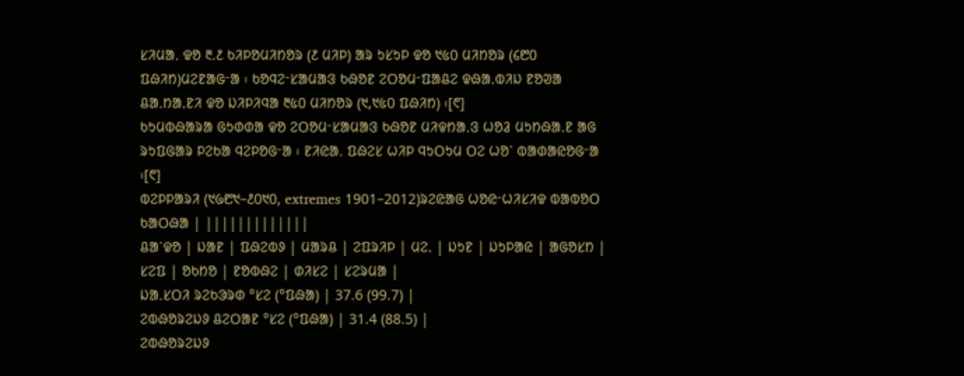ᱥᱤᱢᱟᱹ ᱫᱚ ᱓.᱒ ᱠᱤᱞᱚᱢᱤᱴᱚᱨ (᱒ ᱢᱤᱞ) ᱟᱨ ᱩᱥᱩᱞ ᱫᱚ ᱑᱕᱐ ᱢᱤᱴᱚᱨ (᱔᱘᱐ ᱯᱷᱤᱴ)ᱢᱮᱱᱟᱜᱼᱟ ᱾ ᱠᱚᱧᱮᱼᱥᱟᱢᱟᱝ ᱠᱷᱚᱱ ᱮᱛᱚᱢᱼᱯᱟᱪᱮ ᱫᱷᱟᱹᱵᱤᱡ ᱱᱚᱣᱟ ᱪᱟᱹᱴᱟᱹᱱᱤ ᱫᱚ ᱡᱤᱞᱤᱧᱟ ᱓᱕᱐ ᱢᱤᱴᱚᱨ (᱑,᱑᱕᱐ ᱯᱷᱤᱴ) ᱾[᱖]
ᱠᱩᱢᱵᱷᱟᱨᱟ ᱜᱩᱰᱰᱟ ᱫᱚ ᱮᱛᱚᱢᱼᱥᱟᱢᱟᱝ ᱠᱷᱚᱱ ᱢᱤᱫᱴᱟᱹᱝ ᱦᱚᱲ ᱢᱩᱴᱷᱟᱹᱱ ᱟᱜ ᱨᱩᱯᱜᱟᱨ ᱞᱮᱠᱟ ᱧᱮᱞᱚᱜᱼᱟ ᱾ ᱱᱤᱭᱟᱹ ᱯᱷᱮᱥ ᱦᱤᱞ ᱧᱩᱛᱩᱢ ᱛᱮ ᱦᱚᱸ ᱵᱟᱰᱟᱭᱚᱜᱼᱟ ᱾[᱖]
ᱵᱮᱞᱞᱟᱨᱤ (᱑᱙᱘᱑–᱒᱐᱑᱐, extremes 1901–2012)ᱨᱮᱭᱟᱜ ᱦᱚᱭᱼᱦᱤᱥᱤᱫ ᱵᱟᱵᱚᱛ ᱠᱟᱛᱷᱟ | |||||||||||||
ᱪᱟᱸᱫᱚ | ᱡᱟᱱ | ᱯᱷᱮᱵᱽ | ᱢᱟᱨᱪ | ᱮᱯᱨᱤᱞ | ᱢᱮᱹ | ᱡᱩᱱ | ᱡᱩᱞᱟᱭ | ᱟᱜᱚᱥᱴ | ᱥᱮᱯ | ᱚᱠᱴᱚ | ᱱᱚᱵᱷᱮ | ᱰᱤᱥᱮ | ᱥᱮᱨᱢᱟ |
ᱡᱟᱹᱥᱛᱤ ᱨᱮᱠᱳᱨᱰ °ᱥᱮ (°ᱯᱷᱟ) | 37.6 (99.7) |
ᱮᱵᱷᱚᱨᱮᱡᱽ ᱪᱮᱛᱟᱱ °ᱥᱮ (°ᱯᱷᱟ) | 31.4 (88.5) |
ᱮᱵᱷᱚᱨᱮᱡᱽ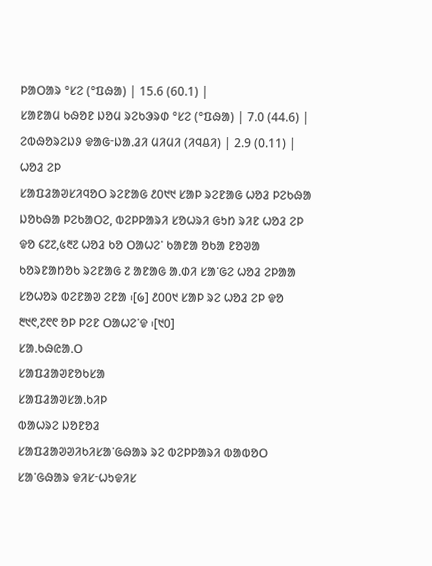ᱞᱟᱛᱟᱨ °ᱥᱮ (°ᱯᱷᱟ) | 15.6 (60.1) |
ᱥᱟᱱᱟᱢ ᱠᱷᱚᱱ ᱡᱚᱢ ᱨᱮᱠᱳᱨᱰ °ᱥᱮ (°ᱯᱷᱟ) | 7.0 (44.6) |
ᱮᱵᱷᱚᱨᱮᱡᱽ ᱫᱟᱜᱼᱡᱟᱹᱲᱤ ᱢᱤᱢᱤ (ᱤᱧᱪᱤ) | 2.9 (0.11) |
ᱦᱚᱲ ᱮᱞ
ᱥᱟᱯᱲᱟᱣᱥᱤᱧᱚᱛ ᱨᱮᱱᱟᱜ ᱒᱐᱑᱑ ᱥᱟᱞ ᱨᱮᱱᱟᱜ ᱦᱚᱲ ᱞᱮᱠᱷᱟ ᱡᱚᱠᱷᱟ ᱞᱮᱠᱟᱛᱮ, ᱵᱮᱞᱞᱟᱨᱤ ᱥᱚᱦᱨᱤ ᱜᱩᱴ ᱨᱤᱱ ᱦᱚᱲ ᱮᱞ ᱫᱚ ᱔᱗᱗,᱕᱓᱗ ᱦᱚᱲ ᱠᱚ ᱛᱟᱦᱮᱸ ᱠᱟᱱᱟ ᱚᱠᱟ ᱱᱚᱣᱟ ᱠᱚᱨᱱᱟᱴᱚᱠ ᱨᱮᱱᱟᱜ ᱗ ᱟᱱᱟᱜ ᱟᱹᱰᱤ ᱥᱟᱸᱜᱮ ᱦᱚᱲ ᱮᱞᱟᱟ ᱥᱚᱦᱚᱨ ᱵᱮᱱᱟᱣ ᱮᱱᱟ ᱾[᱙] ᱒᱐᱐᱑ ᱥᱟᱞ ᱨᱮ ᱦᱚᱲ ᱮᱞ ᱫᱚ ᱓᱑᱖,᱗᱖᱖ ᱚᱞ ᱞᱮᱱ ᱛᱟᱦᱮᱸᱫ ᱾[᱑᱐]
ᱥᱟᱹᱠᱷᱭᱟᱹᱛ
ᱥᱟᱯᱲᱟᱣᱱᱚᱠᱥᱟ
ᱥᱟᱯᱲᱟᱣᱥᱟᱹᱠᱤᱞ
ᱵᱟᱦᱨᱮ ᱡᱚᱱᱚᱲ
ᱥᱟᱯᱲᱟᱣᱣᱤᱠᱤᱥᱟᱸᱜᱷᱟᱨ ᱨᱮ ᱵᱮᱞᱞᱟᱨᱤ ᱵᱟᱵᱚᱛ ᱥᱟᱸᱜᱷᱟᱨ ᱫᱤᱥᱼᱦᱩᱫᱤᱥ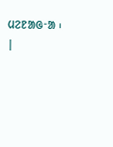ᱢᱮᱱᱟᱜᱼᱟ ᱾ |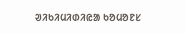ᱣᱤᱠᱤᱢᱤᱰᱤᱭᱟ ᱠᱚᱢᱚᱱᱥ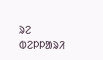ᱨᱮ ᱵᱮᱞᱞᱟᱨᱤ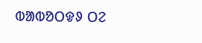ᱵᱟᱵᱚᱛᱫᱽ ᱛᱮ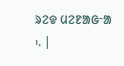ᱨᱮᱫ ᱢᱮᱱᱟᱜᱼᱟ ᱾. |